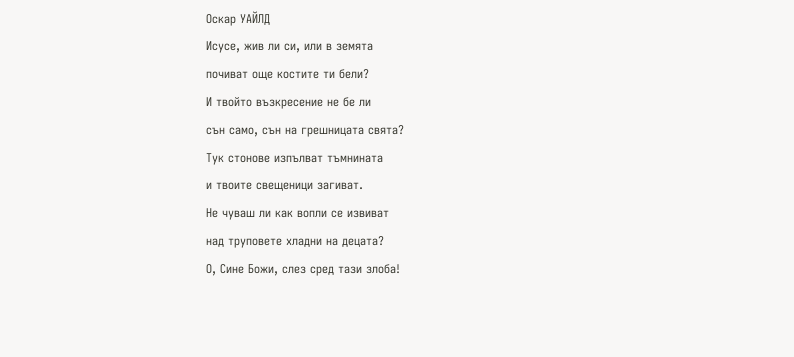Оскар УАЙЛД
Исусе, жив ли си, или в земята
почиват още костите ти бели?
И твойто възкресение не бе ли
сън само, сън на грешницата свята?
Тук стонове изпълват тъмнината
и твоите свещеници загиват.
Не чуваш ли как вопли се извиват
над труповете хладни на децата?
О, Сине Божи, слез сред тази злоба!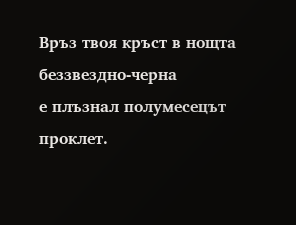Връз твоя кръст в нощта беззвездно-черна
е плъзнал полумесецът проклет.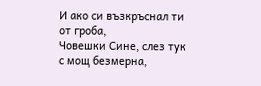И ако си възкръснал ти от гроба,
Човешки Сине, слез тук с мощ безмерна,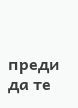преди да те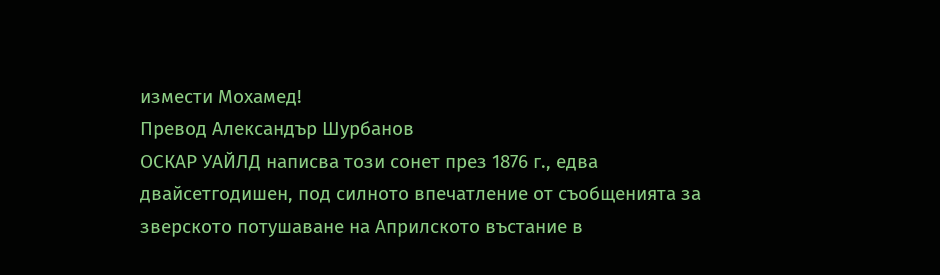измести Мохамед!
Превод Александър Шурбанов
ОСКАР УАЙЛД написва този сонет през 1876 г., едва двайсетгодишен, под силното впечатление от съобщенията за зверското потушаване на Априлското въстание в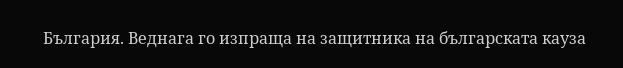България. Веднага го изпраща на защитника на българската кауза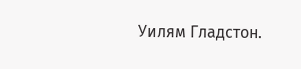Уилям Гладстон.